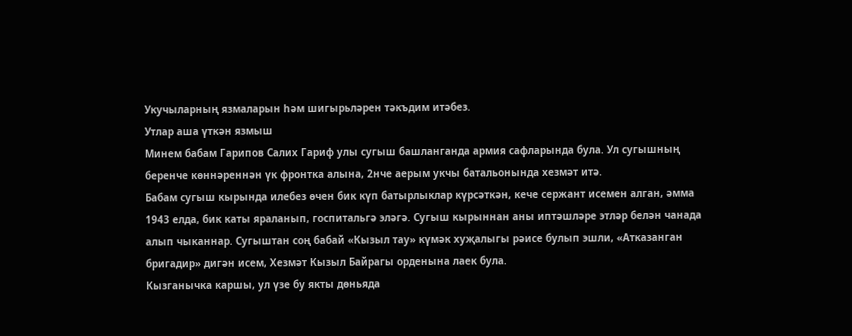Укучыларның язмаларын һәм шигырьләрен тәкъдим итәбез.
Утлар аша үткән язмыш
Минем бабам Гарипов Салих Гариф улы сугыш башланганда армия сафларында була. Ул сугышның беренче көннәреннән үк фронтка алына, 2нче аерым укчы батальонында хезмәт итә.
Бабам сугыш кырында илебез өчен бик күп батырлыклар күрсәткән, кече сержант исемен алган, әмма 1943 елда, бик каты яраланып, госпитальгә эләгә. Сугыш кырыннан аны иптәшләре этләр белән чанада алып чыканнар. Сугыштан соң бабай «Кызыл тау» күмәк хуҗалыгы рәисе булып эшли, «Атказанган бригадир» дигән исем, Хезмәт Кызыл Байрагы орденына лаек була.
Кызганычка каршы, ул үзе бу якты дөньяда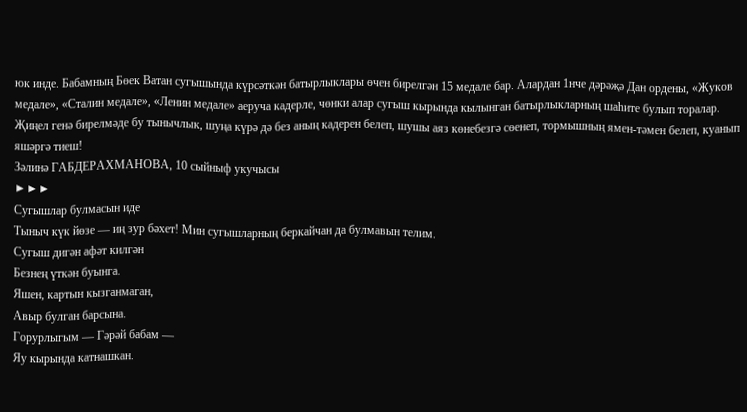юк инде. Бабамның Бөек Ватан сугышында күрсәткән батырлыклары өчен бирелгән 15 медале бар. Алардан 1нче дәрәҗә Дан ордены, «Жуков медале», «Сталин медале», «Ленин медале» аеруча кадерле, чөнки алар сугыш кырында кылынган батырлыкларның шаһите булып торалар.
Җиңел генә бирелмәде бу тынычлык, шуңа күрә дә без аның кадерен белеп, шушы аяз көнебезгә сөенеп, тормышның ямен-тәмен белеп, куанып яшәргә тиеш!
Зәлинә ГАБДЕРАХМАНОВА, 10 сыйныф укучысы
►►►
Сугышлар булмасын иде
Тыныч күк йөзе — иң зур бәхет! Мин сугышларның беркайчан да булмавын телим.
Сугыш дигән афәт килгән
Безнең үткән буынга.
Яшен, картын кызганмаган,
Авыр булган барсына.
Горурлыгым — Гәрәй бабам —
Яу кырында катнашкан.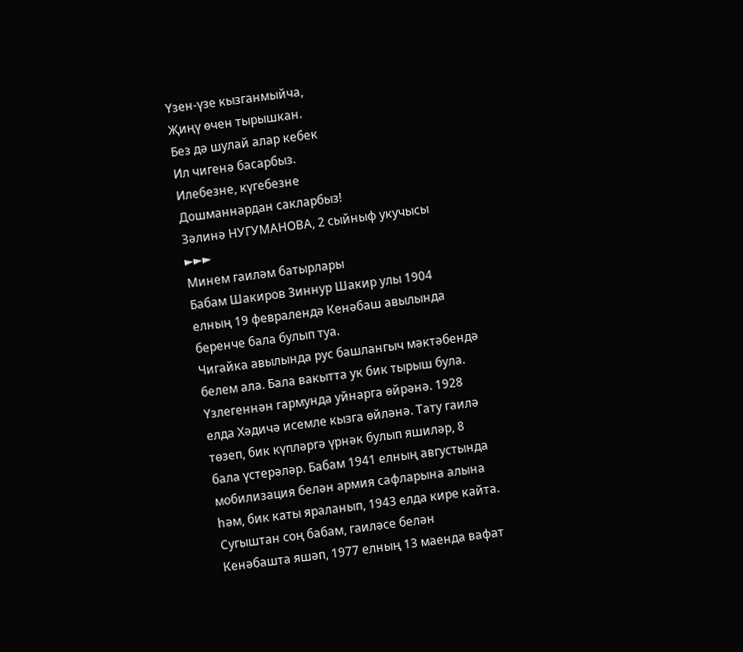Үзен-үзе кызганмыйча,
Җиңү өчен тырышкан.
Без дә шулай алар кебек
Ил чигенә басарбыз.
Илебезне, күгебезне
Дошманнардан сакларбыз!
Зәлинә НУГУМАНОВА, 2 сыйныф укучысы
►►►
Минем гаиләм батырлары
Бабам Шакиров Зиннур Шакир улы 1904 елның 19 февралендә Кенәбаш авылында беренче бала булып туа.
Чигайка авылында рус башлангыч мәктәбендә белем ала. Бала вакытта ук бик тырыш була. Үзлегеннән гармунда уйнарга өйрәнә. 1928 елда Хәдичә исемле кызга өйләнә. Тату гаилә төзеп, бик күпләргә үрнәк булып яшиләр, 8 бала үстерәләр. Бабам 1941 елның августында мобилизация белән армия сафларына алына һәм, бик каты яраланып, 1943 елда кире кайта. Сугыштан соң бабам, гаиләсе белән Кенәбашта яшәп, 1977 елның 13 маенда вафат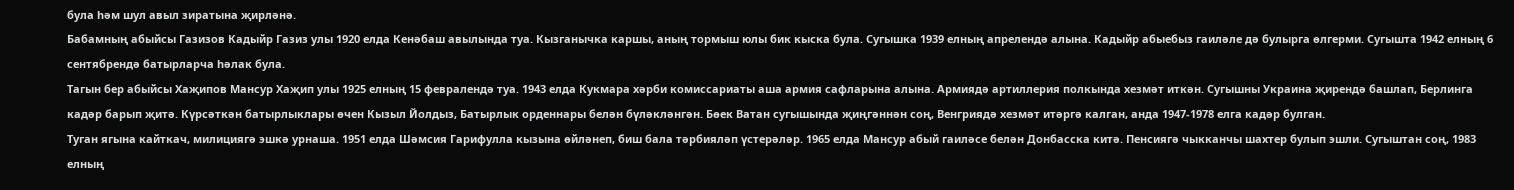була һәм шул авыл зиратына җирләнә.
Бабамның абыйсы Газизов Кадыйр Газиз улы 1920 елда Кенәбаш авылында туа. Кызганычка каршы, аның тормыш юлы бик кыска була. Сугышка 1939 елның апрелендә алына. Кадыйр абыебыз гаиләле дә булырга өлгерми. Сугышта 1942 елның 6 сентябрендә батырларча һәлак була.
Тагын бер абыйсы Хаҗипов Мансур Хаҗип улы 1925 елның 15 февралендә туа. 1943 елда Кукмара хәрби комиссариаты аша армия сафларына алына. Армиядә артиллерия полкында хезмәт иткән. Сугышны Украина җирендә башлап, Берлинга кадәр барып җитә. Күрсәткән батырлыклары өчен Кызыл Йолдыз, Батырлык орденнары белән бүләкләнгән. Бөек Ватан сугышында җиңгәннән соң, Венгриядә хезмәт итәргә калган, анда 1947-1978 елга кадәр булган.
Туган ягына кайткач, милициягә эшкә урнаша. 1951 елда Шәмсия Гарифулла кызына өйләнеп, биш бала тәрбияләп үстерәләр. 1965 елда Мансур абый гаиләсе белән Донбасска китә. Пенсиягә чыкканчы шахтер булып эшли. Сугыштан соң, 1983 елның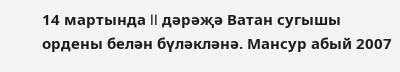14 мартында II дәрәҗә Ватан сугышы ордены белән бүләкләнә. Мансур абый 2007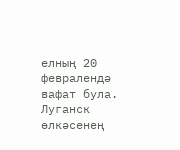елның 20 февралендә вафат була. Луганск өлкәсенең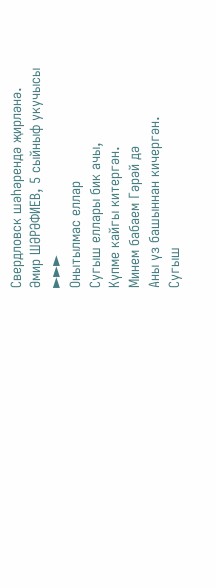Свердловск шәһәрендә җирләнә.
Әмир ШӘРӘФИЕВ, 5 сыйныф укучысы
►►►
Онытылмас еллар
Сугыш еллары бик ачы,
Күпме кайгы китергән.
Минем бабаем Гәрәй дә
Аны үз башыннан кичергән.
Сугыш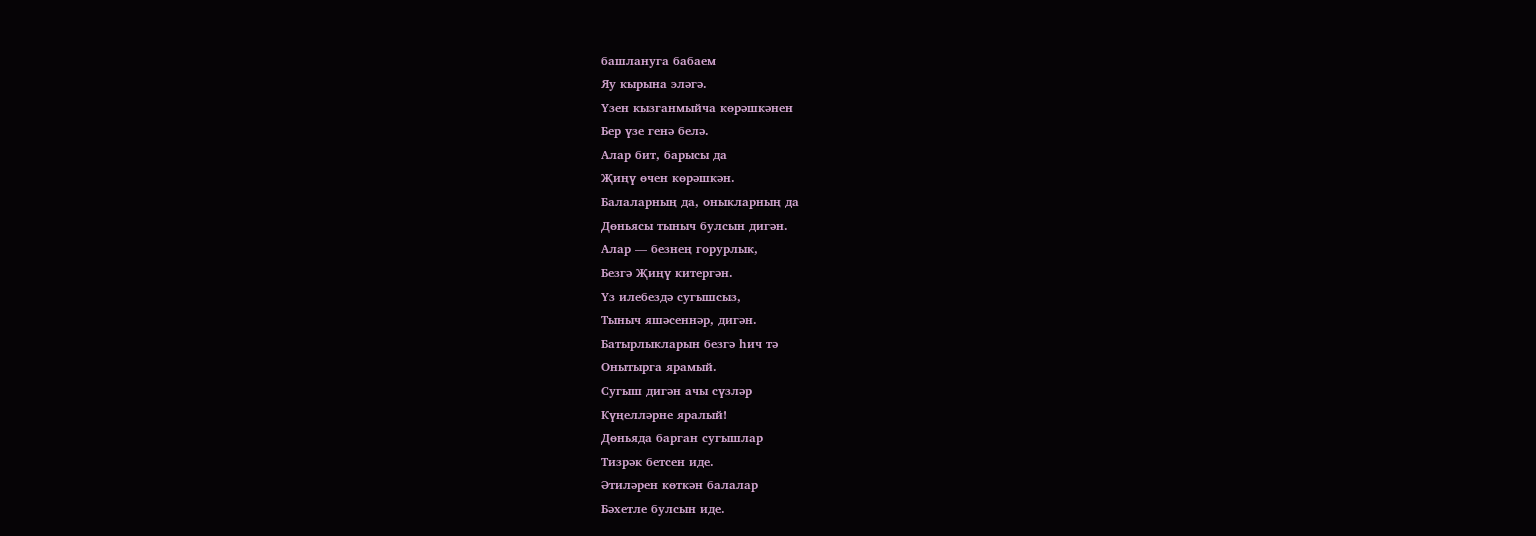башлануга бабаем
Яу кырына эләгә.
Үзен кызганмыйча көрәшкәнен
Бер үзе генә белә.
Алар бит, барысы да
Җиңү өчен көрәшкән.
Балаларның да, оныкларның да
Дөньясы тыныч булсын дигән.
Алар — безнең горурлык,
Безгә Җиңү китергән.
Үз илебездә сугышсыз,
Тыныч яшәсеннәр, дигән.
Батырлыкларын безгә һич тә
Онытырга ярамый.
Сугыш дигән ачы сүзләр
Күңелләрне яралый!
Дөньяда барган сугышлар
Тизрәк бетсен иде.
Әтиләрен көткән балалар
Бәхетле булсын иде.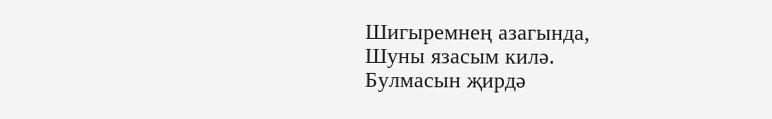Шигыремнең азагында,
Шуны язасым килә.
Булмасын җирдә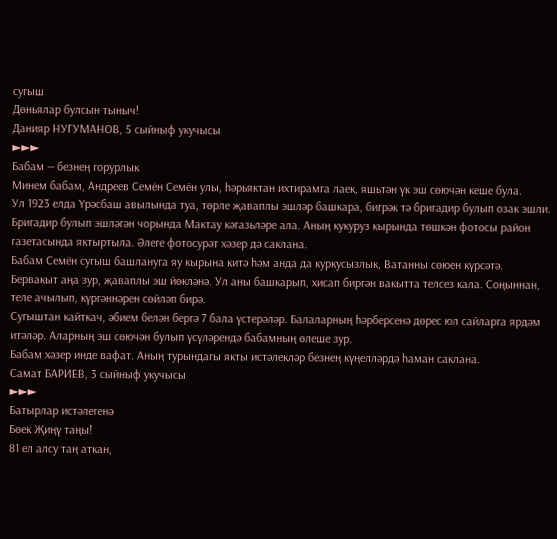сугыш
Дөньялар булсын тыныч!
Данияр НУГУМАНОВ, 5 сыйныф укучысы
►►►
Бабам — безнең горурлык
Минем бабам, Андреев Семён Семён улы, һәрьяктан ихтирамга лаек, яшьтән үк эш сөючән кеше була.
Ул 1923 елда Үрәсбаш авылында туа, төрле җаваплы эшләр башкара, бигрәк тә бригадир булып озак эшли. Бригадир булып эшләгән чорында Мактау кәгазьләре ала. Аның кукуруз кырында төшкән фотосы район газетасында яктыртыла. Әлеге фотосурәт хәзер дә саклана.
Бабам Семён сугыш башлануга яу кырына китә һәм анда да куркусызлык, Ватанны сөюен күрсәтә. Бервакыт аңа зур, җаваплы эш йөкләнә. Ул аны башкарып, хисап биргән вакытта телсез кала. Соңыннан, теле ачылып, күргәннәрен сөйләп бирә.
Сугыштан кайткач, әбием белән бергә 7 бала үстерәләр. Балаларның һәрберсенә дөрес юл сайларга ярдәм итәләр. Аларның эш сөючән булып үсүләрендә бабамның өлеше зур.
Бабам хәзер инде вафат. Аның турындагы якты истәлекләр безнең күңелләрдә һаман саклана.
Самат БАРИЕВ, 3 сыйныф укучысы
►►►
Батырлар истәлегенә
Бөек Җиңү таңы!
81 ел алсу таң аткан,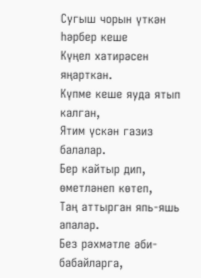Сугыш чорын үткән һәрбер кеше
Күңел хатирәсен яңарткан.
Күпме кеше яуда ятып калган,
Ятим үскән газиз балалар.
Бер кайтыр дип, өметләнеп көтеп,
Таң аттырган япь-яшь апалар.
Без рәхмәтле әби-бабайларга,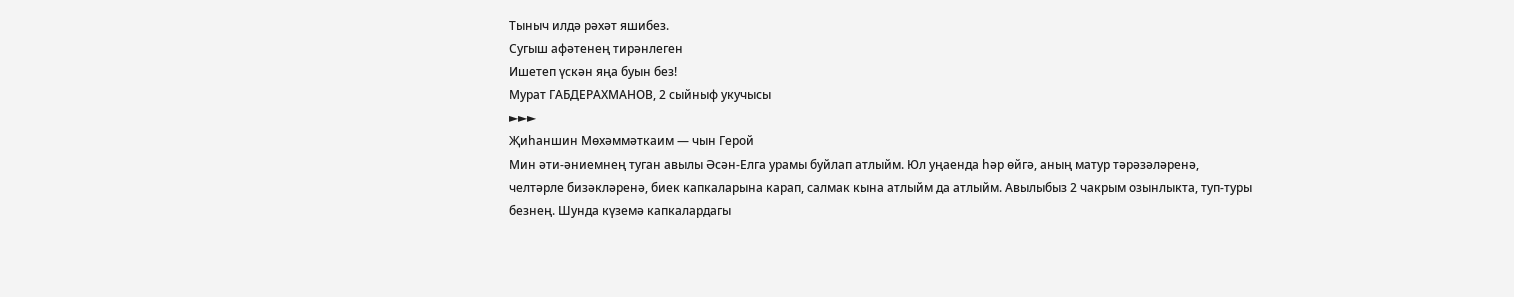Тыныч илдә рәхәт яшибез.
Сугыш афәтенең тирәнлеген
Ишетеп үскән яңа буын без!
Мурат ГАБДЕРАХМАНОВ, 2 сыйныф укучысы
►►►
Җиһаншин Мөхәммәткаим — чын Герой
Мин әти-әниемнең туган авылы Әсән-Елга урамы буйлап атлыйм. Юл уңаенда һәр өйгә, аның матур тәрәзәләренә, челтәрле бизәкләренә, биек капкаларына карап, салмак кына атлыйм да атлыйм. Авылыбыз 2 чакрым озынлыкта, туп-туры безнең. Шунда күземә капкалардагы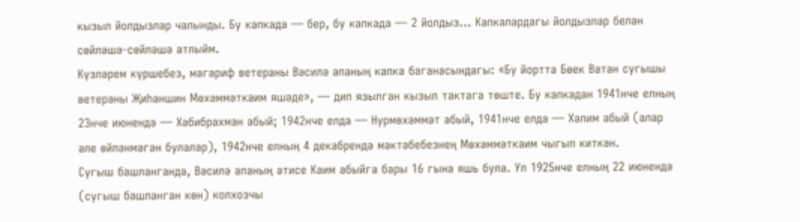кызыл йолдызлар чалынды. Бу капкада — бер, бу капкада — 2 йолдыз... Капкалардагы йолдызлар белән сөйләшә-сөйләшә атлыйм.
Күзләрем күршебез, мәгариф ветераны Вәсилә апаның капка баганасындагы: «Бу йортта Бөек Ватан сугышы ветераны Җиһаншин Мөхәммәткаим яшәде», — дип язылган кызыл тактага төште. Бу капкадан 1941нче елның 23нче июнендә — Хәбибрахман абый; 1942нче елда — Нурмөхәммәт абый, 1941нче елда — Хәлим абый (алар әле өйләнмәгән булалар), 1942нче елның 4 декабрендә мәктәбебезнең Мөхәммәткаим чыгып киткән.
Сугыш башланганда, Вәсилә апаның әтисе Каим абыйга бары 16 гына яшь була. Ул 1925нче елның 22 июнендә (сугыш башланган көн) колхозчы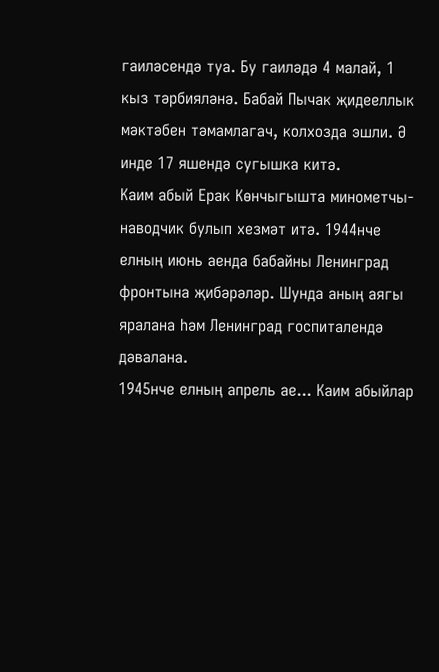гаиләсендә туа. Бу гаиләдә 4 малай, 1 кыз тәрбияләнә. Бабай Пычак җидееллык мәктәбен тәмамлагач, колхозда эшли. Ә инде 17 яшендә сугышка китә.
Каим абый Ерак Көнчыгышта минометчы-наводчик булып хезмәт итә. 1944нче елның июнь аенда бабайны Ленинград фронтына җибәрәләр. Шунда аның аягы яралана һәм Ленинград госпиталендә дәвалана.
1945нче елның апрель ае... Каим абыйлар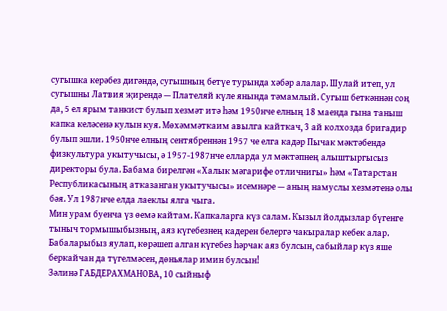сугышка керәбез дигәндә, сугышның бетүе турында хәбәр алалар. Шулай итеп, ул сугышны Латвия җирендә — Плателяй күле янында тәмамлый. Сугыш беткәннән соң да, 5 ел ярым танкист булып хезмәт итә һәм 1950нче елның 18 маенда гына таныш капка келәсенә кулын куя. Мөхәммәткаим авылга кайткач, 3 ай колхозда бригадир булып эшли. 1950нче елның сентябреннән 1957 че елга кадәр Пычак мәктәбендә физкультура укытучысы, ә 1957-1987нче елларда ул мәктәпнең алыштыргысыз директоры була. Бабама бирелгән «Халык мәгарифе отличнигы» һәм «Татарстан Республикасының атказанган укытучысы» исемнәре — аның намуслы хезмәтенә олы бәя. Ул 1987нче елда лаеклы ялга чыга.
Мин урам буенча үз өемә кайтам. Капкаларга күз салам. Кызыл йолдызлар бүгенге тыныч тормышыбызның, аяз күгебезнең кадерен белергә чакыралар кебек алар. Бабаларыбыз яулап, көрәшеп алган күгебез һәрчак аяз булсын, сабыйлар күз яше беркайчан да түгелмәсен, дөньялар имин булсын!
Зәлинә ГАБДЕРАХМАНОВА, 10 сыйныф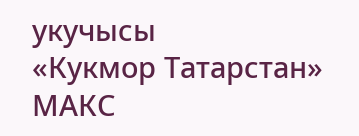укучысы
«Кукмор Татарстан» МАКС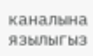каналына язылыгыз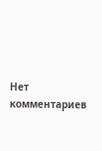Нет комментариев